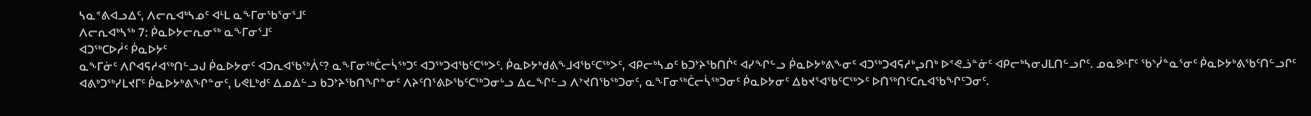ᓴᓇᕝᕕᐊᓗᐃᑦ, ᐱᓕᕆᐊᒃᓴᓄᑦ ᐊᒻᒪ ᓇᖕᒥᓂᖃᕐᓂᕐᒧᑦ
ᐱᓕᕆᐊᒃᓴᖅ 7: ᑮᓇᐅᔭᓕᕆᓂᖅ ᓇᖕᒥᓂᕐᒧᑦ
ᐊᑐᖅᑕᐅᓲᑦ ᑮᓇᐅᔭᑦ
ᓇᖕᒥᓃᑦ ᐱᒋᐊᕋᓱᐊᖅᑎᓪᓗᒍ ᑮᓇᐅᔭᓂᑦ ᐊᑐᕆᐊᖃᖅᐲᑦ? ᓇᖕᒥᓂᖅᑖᓕᓵᖅᑐᑦ ᐊᑐᖅᑐᐊᖃᑦᑕᖅᐳᑦ. ᑮᓇᐅᔭᒃᑯᕕᖕᒧᐊᖃᑦᑕᖅᐳᑦ, ᐊᑭᓕᒃᓴᓄᑦ ᑲᑐᔾᔨᖃᑎᒌᑦ ᐊᓯᖏᓪᓗ ᑮᓇᐅᔭᒃᕕᖕᓂᑦ ᐊᑐᖅᑐᐊᕋᓱᒃᖢᑎᒃ ᐅᕝᕙᓘᓐᓃᑦ ᐊᑭᓕᒃᓴᓂᒍᒪᑎᓪᓗᒋᑦ. ᓄᓇᕗᒻᒥᑦ ᖃᔅᓰᓐᓇᕐᓂᑦ ᑮᓇᐅᔭᒃᕕᖃᑦᑎᓪᓗᒋᑦ ᐊᕕᒃᑐᖅᓯᒪᔪᒥᑦ ᑮᓇᐅᔭᒃᕕᖏᓐᓂᑦ, ᒐᕙᒪᒃᑯᑦ ᐃᓄᐃᓪᓗ ᑲᑐᔾᔨᖃᑎᖏᓐᓂᑦ ᐱᔨᑦᑎᕐᕕᐅᖃᑦᑕᖅᑐᓂᒡᓗ ᐃᓚᖏᓪᓗ ᐱᔾᔪᑎᖃᖅᑐᓂᑦ, ᓇᖕᒥᓂᖅᑖᓕᓵᖅᑐᓂᑦ ᑮᓇᐅᔭᓂᑦ ᐃᑲᔪᕐᐊᖃᑦᑕᖅᐳᑦ ᐅᑎᖅᑎᑦᑕᕆᐊᖃᖏᑦᑐᓂᑦ.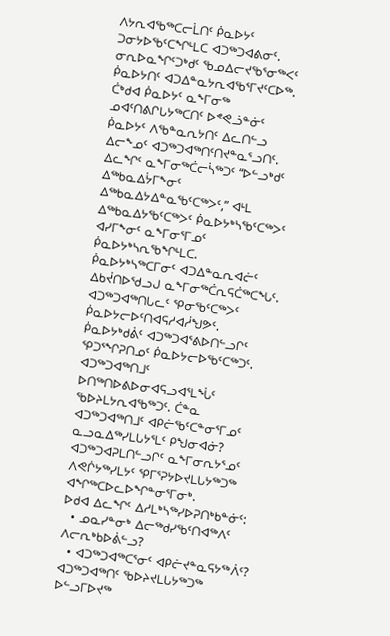ᐱᔭᕆᐊᖃᖅᑕᓕᒫᑎᑦ ᑮᓇᐅᔭᑦ ᑐᓂᔭᐅᖃᑦᑕᖏᒻᒪᑕ ᐊᑐᖅᑐᐊᕕᓂᑦ. ᓂᕆᐅᓇᖏᑦᑐᒃᑯᑦ ᖃᓄᐃᓕᔪᖃᕐᓂᖅᐸᑦ ᑮᓇᐅᔭᑎᑦ ᐊᑐᐃᓐᓇᔭᕆᐊᖃᕐᒥᔪᑦᑕᐅᖅ. ᑖᒃᑯᐊ ᑮᓇᐅᔭᑦ ᓇᖕᒥᓂᖅ ᓄᐊᑦᑎᕕᒋᒐᔭᖅᑕᑎᑦ ᐅᕝᕙᓘᓐᓃᑦ ᑮᓇᐅᔭᑦ ᐱᖃᓐᓇᕆᔭᑎᑦ ᐃᓚᑎᓪᓗ ᐃᓕᖕᓄᑦ ᐊᑐᖅᑐᐊᖅᑎᑦᑎᔪᓐᓇᕐᓗᑎᑦ. ᐃᓚᖏᑦ ᓇᖕᒥᓂᖅᑖᓕᓵᖅᑐᑦ “ᐅᓪᓗᒃᑯᑦ ᐃᖅᑲᓇᐃᔮᒥᖕᓂᑦ ᐃᖅᑲᓇᐃᔭᐃᓐᓇᖃᑦᑕᖅᐳᑦ,” ᐊᒻᒪ ᐃᖅᑲᓇᐃᔭᖃᑦᑕᖅᐳᑦ ᑮᓇᐅᔭᒃᓴᖃᑦᑕᖅᐳᑦ ᐊᓯᒥᖕᓂᑦ ᓇᖕᒥᓂᕐᒥᓄᑦ ᑮᓇᐅᔭᒃᓴᕆᖃᖏᒻᒪᑕ. ᑮᓇᐅᔭᒃᓴᖅᑕᒥᓂᑦ ᐊᑐᐃᓐᓇᕆᐊᓖᑦ ᐃᑲᔫᑎᐅᖁᓗᒍ ᓇᖕᒥᓂᖅᑖᕆᕋᑖᖅᑕᖓᑦ.
ᐊᑐᖅᑐᐊᖅᑎᒐᓚᑦ ᕿᓂᖃᑦᑕᖅᐳᑦ  ᑮᓇᐅᔭᓕᐅᑦᑎᐊᕋᓱᐊᓲᖑᕗᑦ.
ᑮᓇᐅᔭᒃᑯᕖᑦ ᐊᑐᖅᑐᐊᕐᕕᐅᑎᓪᓗᒋᑦ ᕿᑐᕐᖏᕈᑎᓄᑦ ᑮᓇᐅᔭᓕᐅᖃᑦᑕᖅᑐᑦ. ᐊᑐᖅᑐᐊᖅᑎᒧᑦ ᐅᑎᖅᑎᐅᕕᐅᓂᐊᕋᓗᐊᕐᒪᖔᑦ ᖃᐅᔨᒪᔭᕆᐊᖃᖅᑐᑦ. ᑖᓐᓇ ᐊᑐᖅᑐᐊᖅᑎᒧᑦ ᐊᑭᓖᖃᑦᑕᓐᓂᕐᒥᓄᑦ ᓇᓗᓇᐃᖅᓯᒪᒐᔭᕐᒪᑦ ᑭᖑᓂᐊᓃ? ᐊᑐᖅᑐᐊᕈᒪᑎᓪᓗᒋᑦ ᓇᖕᒥᓂᕆᔭᕐᓄᑦ ᐱᕙᒌᔭᖅᓯᒪᔭᑦ ᕿᒥᕐᕈᔭᐅᔪᒪᒐᔭᖅᑐᖅ ᐊᖏᖅᑕᐅᓚᐅᖏᓐᓂᕐᒥᓂᒃ.
ᐅᑯᐊ ᐃᓚᖏᑦ ᐃᓱᒪᒃᓴᖅᓯᐅᕈᑎᒃᑲᓐᓃᑦ:
  • ᓄᓇᓯᓐᓂᒃ ᐃᓕᖅᑯᓯᖃᑦᑎᐊᖅᐱᑦ ᐱᓕᕆᒃᑲᐅᕖᓪᓗ?
  • ᐊᑐᖅᑐᐊᖅᑕᕐᓂᑦ ᐊᑭᓖᔪᓐᓇᕋᔭᕐᒃᐲᑦ? ᐊᑐᖅᑐᐊᖅᑎᑦ ᖃᐅᔨᔪᒪᒐᔭᖅᑐᖅ ᐅᓪᓗᒥᐅᔪᖅ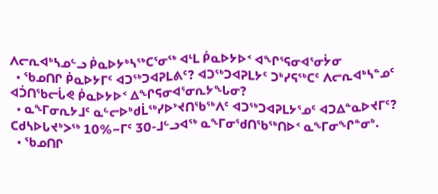ᐱᓕᕆᐊᒃᓴᓄᓪᓗ ᑮᓇᐅᔭᒃᓴᖅᑕᕐᓂᖅ ᐊᒻᒪ ᑮᓇᐅᔭᐅᑉ ᐊᖏᕐᕋᓂᐊᕐᓂᔮᓂ
  • ᖃᓄᑎᒋ ᑮᓇᐅᔭᒥᑦ ᐊᑐᖅᑐᐊᕈᒪᕕᑦ? ᐊᑐᖅᑐᐊᕈᒪᔭᑦ ᑐᒃᓯᕋᖅᑕᑦ ᐱᓕᕆᐊᒃᓴᓐᓄᑦ ᐊᑑᑎᖃᓕᒑᕙ ᑮᓇᐅᔭᐅᑉ ᐃᖏᕋᓂᐊᕐᓂᕆᔭᖓᓂ?
  • ᓇᖕᒥᓂᕆᔭᒧᑦ ᓇᓪᓕᐅᒃᑯᒫᖅᓯᐅᔾᔪᑎᖃᖅᐱᑦ ᐊᑐᖅᑐᐊᕈᒪᔭᕐᓄᑦ ᐊᑐᐃᓐᓇᐅᔪᒥᑦ? ᑕᑯᓴᐅᒐᔪᒃᐳᖅ 10%−ᒥᑦ 30-ᒧᓪᓗᐊᖅ ᓇᖕᒥᓂᖁᑎᖃᖅᑎᐅᑉ ᓇᖕᒥᓂᖏᓐᓂᒃ.
  • ᖃᓄᑎᒋ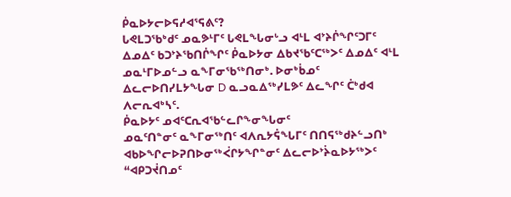ᑮᓇᐅᔭᓕᐅᕋᓱᐊᕐᕋᕕᑦ?
ᒐᕙᒪᑐᖃᒃᑯᑦ ᓄᓇᕗᒻᒥᑦ ᒐᕙᒪᖓᓂᒡᓗ ᐊᒻᒪ ᐊᔾᔨᒌᖏᑦᑐᒥᑦ ᐃᓄᐃᑦ ᑲᑐᔾᔨᖃᑎᒌᖏᑦ ᑮᓇᐅᔭᓂ ᐃᑲᔪᖃᑦᑕᖅᐳᑦ ᐃᓄᐃᑦ ᐊᒻᒪ ᓄᓇᒻᒥᐅᓄᓪᓗ ᓇᖕᒥᓂᖃᖅᑎᓂᒃ. ᐅᓂᒃᑳᓄᑦ ᐃᓚᓕᐅᑎᓯᒪᔭᖓᓂ D ᓇᓗᓇᐃᖅᓯᒪᕗᑦ ᐃᓚᖏᑦ ᑖᒃᑯᐊ ᐱᓕᕆᐊᒃᓴᑦ.
ᑮᓇᐅᔭᑦ ᓄᐊᑦᑕᕆᐊᖃᓪᓚᒋᖕᓂᖓᓂᑦ
ᓄᓇᑦᑎᓐᓂᑦ ᓇᖕᒥᓂᖅᑎᑦ ᐊᐱᕆᔭᕌᖓᒥᑦ ᑎᑎᕋᖅᑯᔨᓪᓗᑎᒃ ᐊᑲᐅᖏᓕᐅᕈᑎᐅᓂᖅᐹᒋᔭᖏᓐᓂᑦ ᐃᓚᓕᐅᔾᔩᓇᐅᔭᖅᐳᑦ “ᐊᑭᑐᔫᑎᓄᑦ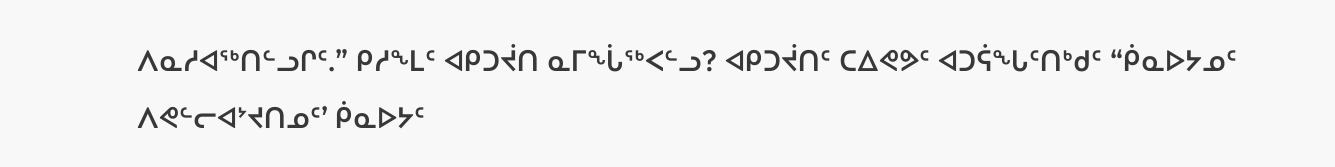ᐱᓇᓱᐊᖅᑎᓪᓗᒋᑦ.” ᑭᓱᖕᒪᑦ ᐊᑭᑐᔫᑎ ᓇᒥᖔᖅᐸᓪᓗ? ᐊᑭᑐᔫᑎᑦ ᑕᐃᕙᕗᑦ ᐊᑐᕌᖓᑦᑎᒃᑯᑦ “ᑮᓇᐅᔭᓄᑦ ᐱᕙᓪᓕᐊᔾᔪᑎᓄᑦ’ ᑮᓇᐅᔭᑦ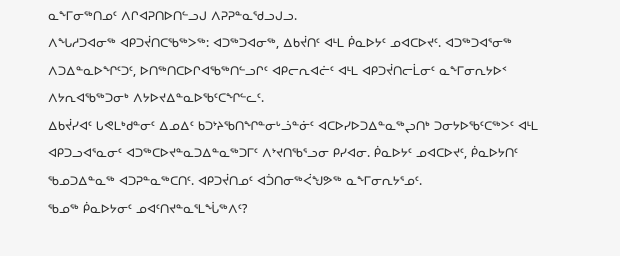ᓇᖕᒥᓂᖅᑎᓄᑦ ᐱᒋᐊᕈᑎᐅᑎᓪᓗᒍ ᐱᕈᕈᓐᓇᖁᓗᒍᓗ.
ᐱᖓᓱᑐᐊᓂᖅ ᐊᑭᑐᔫᑎᑕᖃᖅᐳᖅ: ᐊᑐᖅᑐᐊᓂᖅ, ᐃᑲᔫᑎᑦ ᐊᒻᒪ ᑮᓇᐅᔭᑦ ᓄᐊᑕᐅᔪᑦ. ᐊᑐᖅᑐᐊᕐᓂᖅ ᐱᑐᐃᓐᓇᐅᖏᑦᑐᑦ, ᐅᑎᖅᑎᑕᐅᒋᐊᖃᖅᑎᓪᓗᒋᑦ ᐊᑭᓕᕆᐊᓖᑦ ᐊᒻᒪ ᐊᑭᑐᔫᑎᓕᒫᓂᑦ ᓇᖕᒥᓂᕆᔭᐅᑉ ᐱᔭᕆᐊᖃᖅᑐᓂᒃ ᐱᔭᐅᔪᐃᓐᓇᐅᖃᑦᑕᖏᓪᓚᑦ.
ᐃᑲᔫᓯᐊᑦ ᒐᕙᒪᒃᑯᓐᓂᑦ ᐃᓄᐃᑦ ᑲᑐᔾᔨᖃᑎᖏᓐᓂᒡᓘᓐᓃᑦ ᐊᑕᐅᓯᐅᑐᐃᓐᓇᖅᖢᑎᒃ ᑐᓂᔭᐅᖃᑦᑕᖅᐳᑦ ᐊᒻᒪ ᐊᑭᑐᓗᐊᕐᓇᓂᑦ ᐊᑐᖅᑕᐅᔪᓐᓇᑐᐃᓐᓇᖅᑐᒥᑦ ᐱᔾᔪᑎᖃᕐᓗᓂ ᑭᓯᐊᓂ. ᑮᓇᐅᔭᑦ ᓄᐊᑕᐅᔪᑦ, ᑮᓇᐅᔭᑎᑦ ᖃᓄᑐᐃᓐᓇᖅ ᐊᑐᕈᓐᓇᖅᑕᑎᑦ. ᐊᑭᑐᔫᑎᓄᑦ ᐊᑑᑎᓂᖅᐹᖑᕗᖅ ᓇᖕᒥᓂᕆᔭᕐᓄᑦ.
ᖃᓄᖅ ᑮᓇᐅᔭᓂᑦ ᓄᐊᑦᑎᔪᓐᓇᕐᒪᖔᖅᐱᑦ?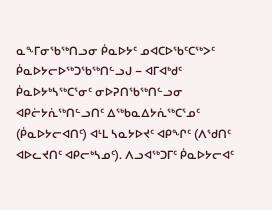ᓇᖕᒥᓂᖃᖅᑎᓗᓂ ᑮᓇᐅᔭᑦ ᓄᐊᑕᐅᖃᑦᑕᖅᐳᑦ ᑮᓇᐅᔭᓕᐅᖅᑐᖃᖅᑎᓪᓗᒍ − ᐊᒥᐊᒃᑯᑦ ᑮᓇᐅᔭᒃᓴᖅᑕᕐᓂᑦ ᓂᐅᕈᑎᖃᖅᑎᓪᓗᓂ ᐊᑭᓖᔭᕇᖅᑎᓪᓗᑎᑦ ᐃᖅᑲᓇᐃᔭᕇᖅᑕᕐᓄᑦ (ᑮᓇᐅᔭᓕᐊᑎᑦ) ᐊᒻᒪ ᓴᓇᔭᐅᔪᑦ ᐊᑭᖏᑦ (ᐱᖁᑎᑦ ᐊᐅᓚᔪᑎᑦ ᐊᑭᓕᒃᓴᓄᑦ). ᐱᓗᐊᖅᑐᒥᑦ ᑮᓇᐅᔭᓕᐊᑦ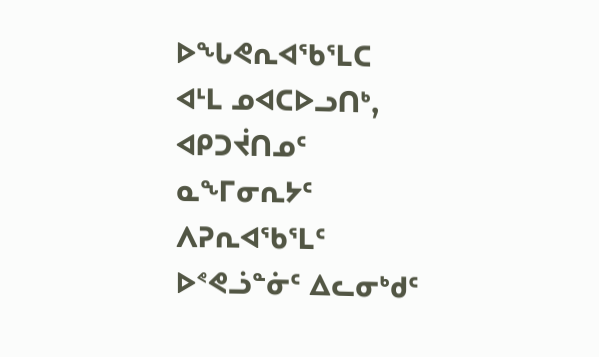ᐅᖓᕙᕆᐊᖃᕐᒪᑕ ᐊᒻᒪ ᓄᐊᑕᐅᓗᑎᒃ, ᐊᑭᑐᔫᑎᓄᑦ ᓇᖕᒥᓂᕆᔭᑦ ᐱᕈᕆᐊᖃᕐᒪᑦ ᐅᕝᕙᓘᓐᓃᑦ ᐃᓚᓂᒃᑯᑦ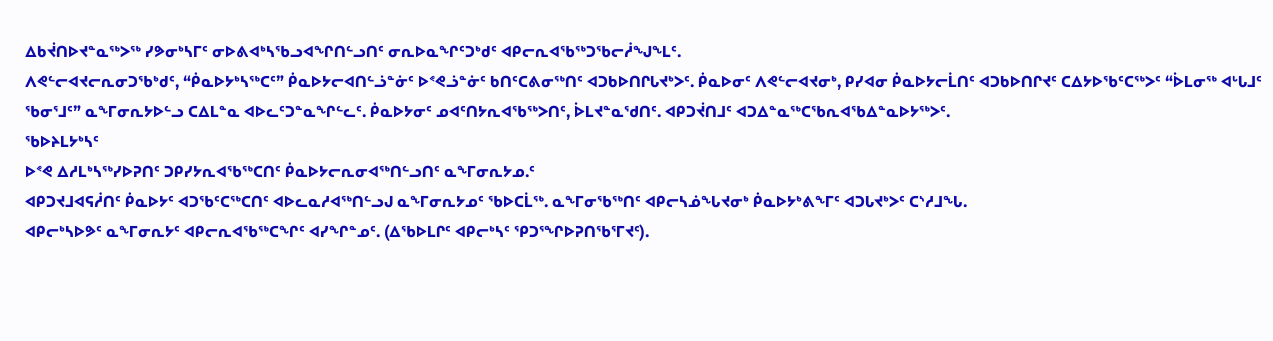ᐃᑲᔫᑎᐅᔪᓐᓇᖅᐳᖅ ᓯᕗᓂᒃᓴᒥᑦ ᓂᐅᕕᐊᒃᓴᖃᓗᐊᖏᑎᓪᓗᑎᑦ ᓂᕆᐅᓇᖏᑦᑐᒃᑯᑦ ᐊᑭᓕᕆᐊᖃᖅᑐᖃᓕᓲᖑᖕᒪᑦ.
ᐱᕙᓪᓕᐊᔪᓕᕆᓂᑐᖃᒃᑯᑦ, “ᑮᓇᐅᔭᒃᓴᖅᑕᑦ” ᑮᓇᐅᔭᓕᐊᑎᓪᓘᓐᓃᑦ ᐅᕝᕙᓘᓐᓃᑦ ᑲᑎᑦᑕᕕᓂᖅᑎᑦ ᐊᑐᑲᐅᑎᒋᒐᔪᒃᐳᑦ. ᑮᓇᐅᓂᑦ ᐱᕙᓪᓕᐊᔪᓂᒃ, ᑭᓯᐊᓂ ᑮᓇᐅᔭᓕᒫᑎᑦ ᐊᑐᑲᐅᑎᒋᔪᑦ ᑕᐃᔭᐅᖃᑦᑕᖅᐳᑦ “ᐆᒪᓂᖅ ᐊᒡᒐᒧᑦ ᖃᓂᕐᒧᑦ” ᓇᖕᒥᓂᕆᔭᐅᓪᓗ ᑕᐃᒪᓐᓇ ᐊᐅᓚᑦᑐᓐᓇᖏᓪᓚᑦ. ᑮᓇᐅᔭᓂᑦ ᓄᐊᑦᑎᔭᕆᐊᖃᖅᐳᑎᑦ, ᐆᒪᔪᓐᓇᖁᑎᑦ. ᐊᑭᑐᔫᑎᒧᑦ ᐊᑐᐃᓐᓇᖅᑕᖃᕆᐊᖃᐃᓐᓇᐅᔭᖅᐳᑦ.
ᖃᐅᔨᒪᔭᒃᓴᑦ
ᐅᕝᕙ ᐃᓱᒪᒃᓴᖅᓯᐅᕈᑎᑦ ᑐᑭᓯᔭᕆᐊᖃᖅᑕᑎᑦ ᑮᓇᐅᔭᓕᕆᓂᐊᖅᑎᓪᓗᑎᑦ ᓇᖕᒥᓂᕆᔭᓄ.ᑦ
ᐊᑭᑐᔪᒧᐊᕋᓲᑎᑦ ᑮᓇᐅᔭᑦ ᐊᑐᖃᑦᑕᖅᑕᑎᑦ ᐊᐅᓚᓇᓱᐊᖅᑎᓪᓗᒍ ᓇᖕᒥᓂᕆᔭᓄᑦ ᖃᐅᑕᒫᖅ. ᓇᖕᒥᓂᖃᖅᑎᑦ ᐊᑭᓕᓴᓅᖓᔪᓂᒃ ᑮᓇᐅᔭᒃᕕᖕᒥᑦ ᐊᑐᒐᔪᒃᐳᑦ ᑕᔅᓱᒧᖓ.
ᐊᑭᓕᒃᓴᐅᕗᑦ ᓇᖕᒥᓂᕆᔭᑦ ᐊᑭᓕᕆᐊᖃᖅᑕᖏᑦ ᐊᓯᖏᓐᓄᑦ. (ᐃᖃᐅᒪᒋᑦ ᐊᑭᓕᒃᓴᑦ ᕿᑐᕐᖏᐅᕈᑎᖃᕐᒥᔪᑦ).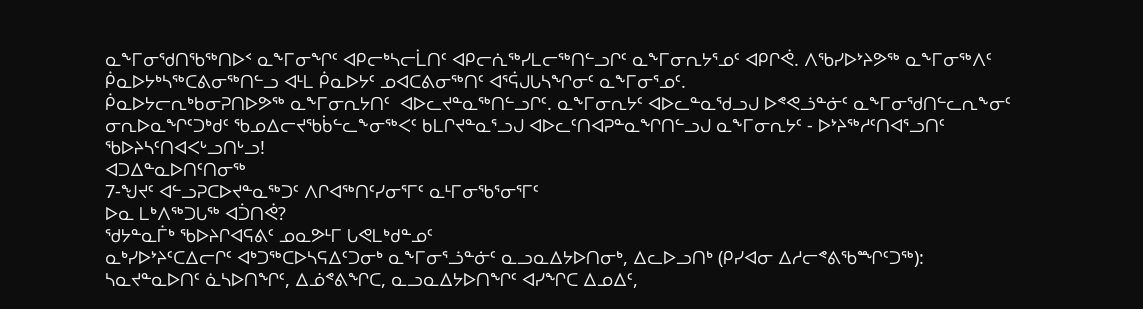ᓇᖕᒥᓂᖁᑎᖃᖅᑎᐅᑉ ᓇᖕᒥᓂᖏᑦ ᐊᑭᓕᒃᓴᓕᒫᑎᑦ ᐊᑭᓕᕇᖅᓯᒪᓕᖅᑎᓪᓗᒋᑦ ᓇᖕᒥᓂᕆᔭᕐᓄᑦ ᐊᑭᒋᕚ. ᐱᖃᓯᐅᔾᔨᕗᖅ ᓇᖕᒥᓂᖅᐱᑦ ᑮᓇᐅᔭᒃᓴᖅᑕᕕᓂᖅᑎᓪᓗ ᐊᒻᒪ ᑮᓇᐅᔭᑦ ᓄᐊᑕᕕᓂᖅᑎᑦ ᐊᕐᕌᒍᒐᓴᖏᓂᑦ ᓇᖕᒥᓂᕐᓄᑦ.
ᑮᓇᐅᔭᓕᕆᒃᑲᓂᕈᑎᐅᕗᖅ ᓇᖕᒥᓂᕆᔭᑎᑦ  ᐊᐅᓚᔪᓐᓇᖅᑎᓪᓗᒋᑦ. ᓇᖕᒥᓂᕆᔭᑦ ᐊᐅᓚᓐᓇᖁᓗᒍ ᐅᕝᕙᓘᓐᓃᑦ ᓇᖕᒥᓂᖁᑎᓪᓚᕆᖕᓂᑦ ᓂᕆᐅᓇᖏᑦᑐᒃᑯᑦ ᖃᓄᐃᓕᔪᖃᑳᓪᓚᖕᓂᖅᐸᑦ ᑲᒪᒋᔪᓐᓇᕐᓗᒍ ᐊᐅᓚᑦᑎᐊᕈᓐᓇᖏᑎᓪᓗᒍ ᓇᖕᒥᓂᕆᔭᑦ - ᐅᔾᔨᖅᓱᑦᑎᐊᕐᓗᑎᑦ ᖃᐅᔨᓴᑦᑎᐊᐸᒡᓗᑎᒡᓗ!
ᐊᑐᐃᓐᓇᐅᑎᑦᑎᓂᖅ
7-ᖑᔪᑦ ᐊᓪᓗᕈᑕᐅᔪᓐᓇᖅᑐᑦ ᐱᒋᐊᖅᑎᑦᓯᓂᕐᒥᑦ ᓇᒻᒥᓂᖃᕐᓂᕐᒥᑦ
ᐅᓇ ᒪᒃᐱᖅᑐᒐᖅ ᐊᑑᑎᕚ?
ᖁᔭᓐᓇᒦᒃ ᖃᐅᔨᒋᐊᕋᕕᑦ ᓄᓇᕗᒻᒥ ᒐᕙᒪᒃᑯᓐᓄᑦ
ᓇᒃᓯᐅᔾᔨᑦᑕᐃᓕᒋᑦ ᐊᒃᑐᖅᑕᐅᓴᕋᐃᑦᑐᓂᒃ ᓇᖕᒥᓂᕐᓘᓐᓃᑦ ᓇᓗᓇᐃᔭᐅᑎᓂᒃ, ᐃᓚᐅᓗᑎᒃ (ᑭᓯᐊᓂ ᐃᓱᓕᕝᕕᖃᙱᑦᑐᖅ): ᓴᓇᔪᓐᓇᐅᑎᑦ ᓈᓴᐅᑎᖏᑦ, ᐃᓅᕝᕕᖏᑕ, ᓇᓗᓇᐃᔭᐅᑎᖏᑦ ᐊᓯᖏᑕ ᐃᓄᐃᑦ,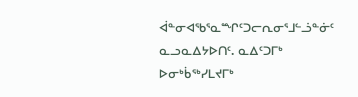ᐋᓐᓂᐊᖃᕐᓇᙱᑦᑐᓕᕆᓂᕐᒧᓪᓘᓐᓃᑦ ᓇᓗᓇᐃᔭᐅᑎᑦ. ᓇᐃᑦᑐᒥᒃ ᐅᓂᒃᑳᖅᓯᒪᔪᒥᒃ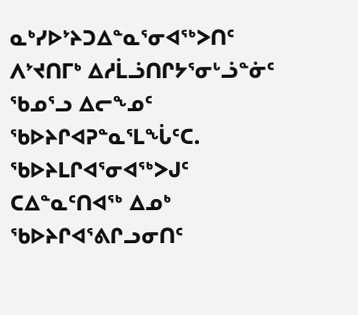ᓇᒃᓯᐅᔾᔨᑐᐃᓐᓇᕐᓂᐊᖅᐳᑎᑦ ᐱᔾᔪᑎᒥᒃ ᐃᓱᒫᓘᑎᒋᔭᕐᓂᒡᓘᓐᓃᑦ ᖃᓄᕐᓗ ᐃᓕᖕᓄᑦ ᖃᐅᔨᒋᐊᕈᓐᓇᕐᒪᖔᑦᑕ. ᖃᐅᔨᒪᒋᐊᕐᓂᐊᖅᐳᒍᑦ ᑕᐃᓐᓇᑦᑎᐊᖅ ᐃᓄᒃ ᖃᐅᔨᒋᐊᕐᕕᒋᓗᓂᑎᑦ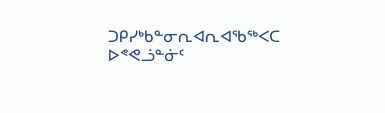ᑐᑭᓯᒃᑲᓐᓂᕆᐊᕆᐊᖃᖅᐸᑕ ᐅᕝᕙᓘᓐᓃᑦ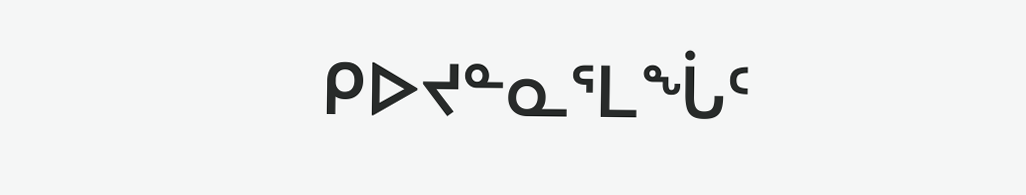ᑭᐅᔪᓐᓇᕐᒪᖔᑦ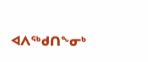ᐊᐱᖅᑯᑎᖕᓂᒃ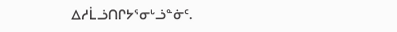ᐃᓱᒫᓘᑎᒋᔭᕐᓂᒡᓘᓐᓃᑦ.